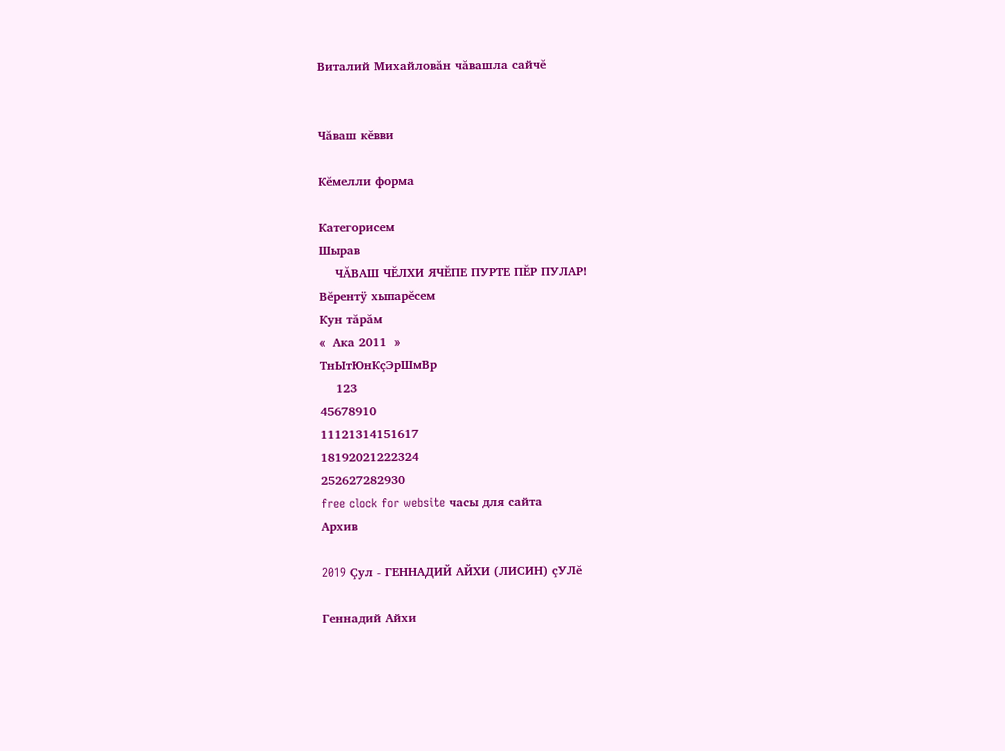Виталий Михайловăн чăвашла сайчĕ


Чăваш кĕвви

Кĕмелли форма

Категорисем
Шырав
    ЧĂВАШ ЧĔЛХИ ЯЧĔПЕ ПУРТЕ ПĔР ПУЛАР!
Вĕрентÿ хыпарĕсем
Кун тăрăм
«  Ака 2011  »
ТнЫтЮнКçЭрШмВр
    123
45678910
11121314151617
18192021222324
252627282930
free clock for website часы для сайта
Архив

2019 Çул - ГЕННАДИЙ АЙХИ (ЛИСИН) çУЛĕ

Геннадий Айхи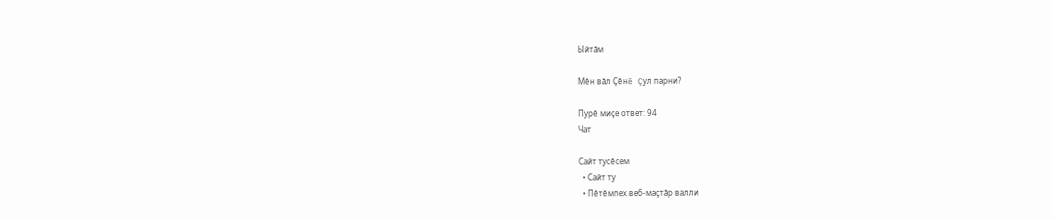Ыйтăм

Мĕн вăл Çĕнĕ Çул парни?

Пурĕ миçе ответ: 94
Чат

Сайт тусĕсем
  • Сайт ту
  • Пĕтĕмпех веб-маçтăр валли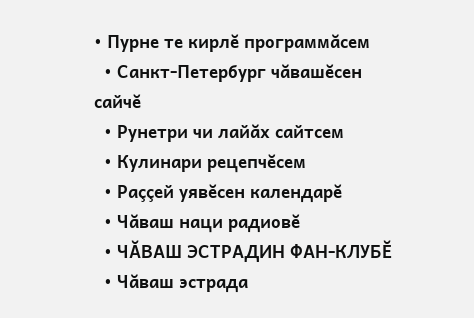• Пурне те кирлĕ программăсем
  • Санкт-Петербург чăвашĕсен сайчĕ
  • Рунетри чи лайăх сайтсем
  • Кулинари рецепчĕсем
  • Раççей уявĕсен календарĕ
  • Чăваш наци радиовĕ
  • ЧĂВАШ ЭСТРАДИН ФАН-КЛУБĔ
  • Чăваш эстрада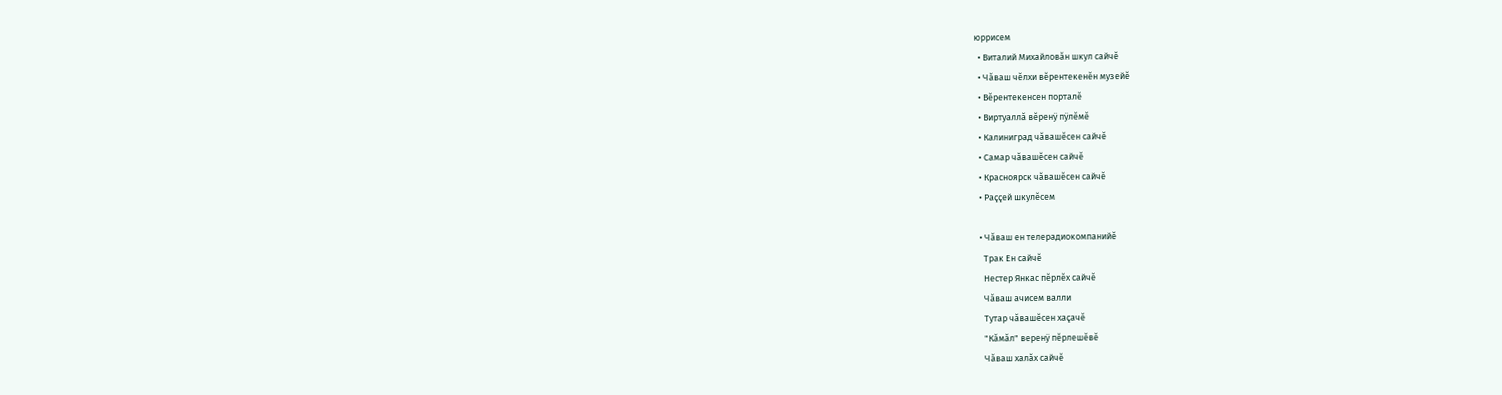юррисем
  • Виталий Михайловăн шкул сайчĕ
  • Чăваш чĕлхи вĕрентекенĕн музейĕ
  • Вĕрентекенсен порталĕ
  • Виртуаллă вĕренÿ пÿлĕмĕ
  • Калиниград чăвашĕсен сайчĕ
  • Самар чăвашĕсен сайчĕ
  • Красноярск чăвашĕсен сайчĕ
  • Раççей шкулĕсем

  • Чăваш ен телерадиокомпанийĕ
    Трак Ен сайчĕ
    Нестер Янкас пĕрлĕх сайчĕ
    Чăваш ачисем валли
    Тутар чăвашĕсен хаçачĕ
    "Кăмăл" веренÿ пĕрлешĕвĕ
    Чăваш халăх сайчĕ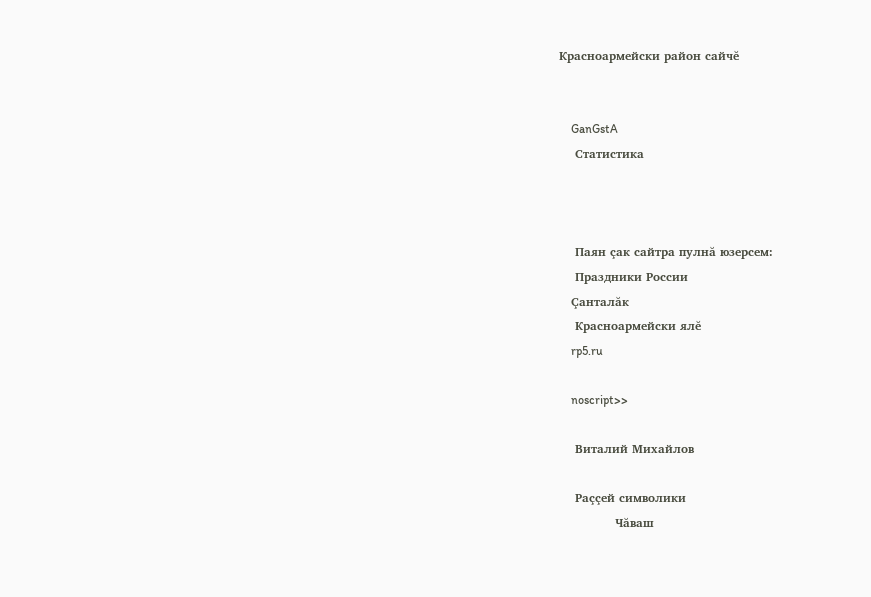Красноармейски район сайчĕ


    GanGstA
    Статистика



    Паян çак сайтра пулнă юзерсем:
    Праздники России
    Çанталăк
    Красноармейски ялĕ
    rp5.ru

    noscript>>

    Виталий Михайлов

    Раççей символики
              Чăваш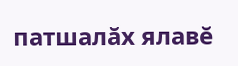патшалăх ялавĕ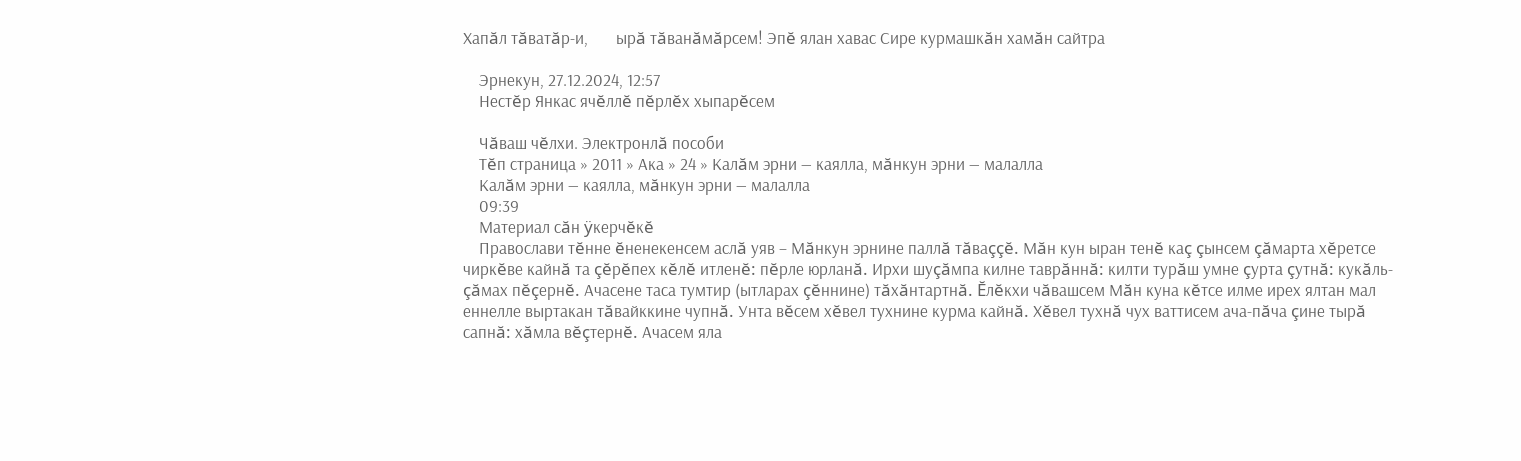Хапăл тăватăр-и,       ырă тăванăмăрсем! Эпĕ ялан хавас Сире курмашкăн хамăн сайтра

    Эрнекун, 27.12.2024, 12:57
    Нестĕр Янкас ячĕллĕ пĕрлĕх хыпарĕсем

    Чăваш чĕлхи. Электронлă пособи
    Тĕп страница » 2011 » Ака » 24 » Калăм эрни — каялла, мăнкун эрни — малалла
    Калăм эрни — каялла, мăнкун эрни — малалла
    09:39
    Материал сăн ÿкерчĕкĕ
    Православи тĕнне ĕненекенсем аслă уяв – Мăнкун эрнине паллă тăваççĕ. Мăн кун ыран тенĕ каç çынсем çăмарта хĕретсе чиркĕве кайнă та çĕрĕпех кĕлĕ итленĕ: пĕрле юрланă. Ирхи шуçăмпа килне таврăннă: килти турăш умне çурта çутнă: кукăль-çăмах пĕçернĕ. Ачасене таса тумтир (ытларах çĕннине) тăхăнтартнă. Ĕлĕкхи чăвашсем Мăн куна кĕтсе илме ирех ялтан мал еннелле выртакан тăвайккине чупнă. Унта вĕсем хĕвел тухнине курма кайнă. Хĕвел тухнă чух ваттисем ача-пăча çине тырă сапнă: хăмла вĕçтернĕ. Ачасем яла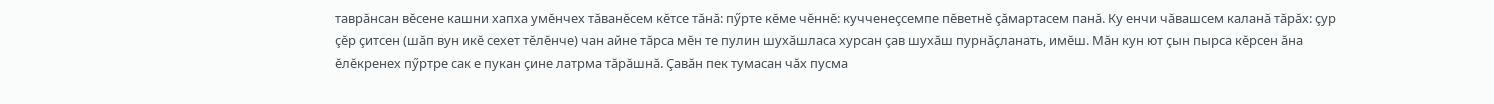таврăнсан вĕсене кашни хапха умĕнчех тăванĕсем кĕтсе тăнă: пӳрте кĕме чĕннĕ: кучченеçсемпе пĕветнĕ çăмартасем панă. Ку енчи чăвашсем каланă тăрăх: çур çĕр çитсен (шăп вун икĕ сехет тĕлĕнче) чан айне тăрса мĕн те пулин шухăшласа хурсан çав шухăш пурнăçланать, имĕш. Мăн кун ют çын пырса кĕрсен ăна ĕлĕкренех пӳртре сак е пукан çине латрма тăрăшнă. Çавăн пек тумасан чăх пусма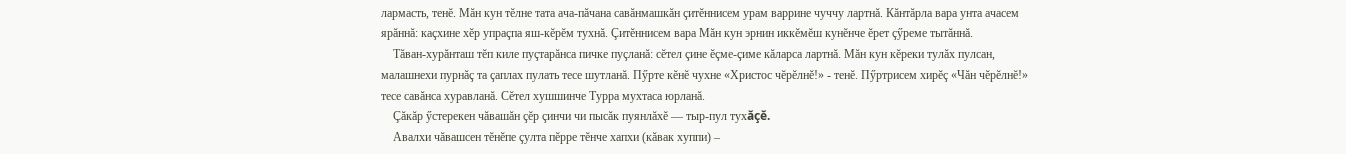лармасть, тенĕ. Мăн кун тĕлне тата ача-пăчана савăнмашкăн çитĕннисем урам варрине чуччу лартнă. Кăнтăрла вара унта ачасем ярăннă: каçхине хĕр упраçпа яш-кĕрĕм тухнă. Çитĕннисем вара Мăн кун эрнин иккĕмĕш кунĕнче ĕрет çӳреме тытăннă.
    Тăван-хурăнташ тĕп киле пуçтарăнса пичке пуçланă: сĕтел çине ĕçме-çиме кăларса лартнă. Мăн кун кĕреки тулăх пулсан, малашнехи пурнăç та çаплах пулать тесе шутланă. Пӳрте кĕнĕ чухне «Христос чĕрĕлнĕ!» - тенĕ. Пӳртрисем хирĕç «Чăн чĕрĕлнĕ!» тесе савăнса хуравланă. Сĕтел хушшинче Турра мухтаса юрланă.
    Çăкăр ӳстерекен чăвашăн çĕр çинчи чи пысăк пуянлăхĕ — тыр-пул тухăçĕ.
    Авалхи чăвашсен тĕнĕпе çулта пĕрре тĕнче хапхи (кăвак хуппи) –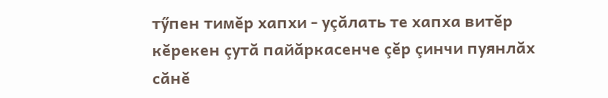тӳпен тимĕр хапхи - уçăлать те хапха витĕр кĕрекен çутă пайăркасенче çĕр çинчи пуянлăх сăнĕ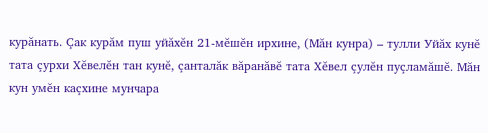курăнать. Çак курăм пуш уйăхĕн 21-мĕшĕн ирхине, (Мăн кунра) – тулли Уйăх кунĕ тата çурхи Хĕвелĕн тан кунĕ, çанталăк вăранăвĕ тата Хĕвел çулĕн пуçламăшĕ. Мăн кун умĕн каçхине мунчара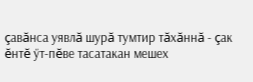çавăнса уявлă шурă тумтир тăхăннă - çак ĕнтĕ ӳт-пĕве тасатакан мешех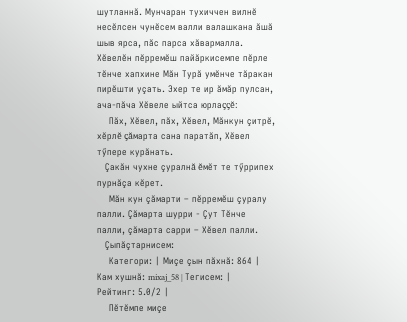шутланнă. Мунчаран тухиччен вилнĕ несĕлсен чунĕсем валли валашкана ăшă шыв ярса, пăс парса хăвармалла. Хĕвелĕн пĕрремĕш пайăркисемпе пĕрле тĕнче хапхине Мăн Турă умĕнче тăракан пирĕшти уçать. Эхер те ир ăмăр пулсан, ача-пăча Хĕвеле ыйтса юрлаççĕ:
    Пăх, Хĕвел, пăх, Хĕвел, Мăнкун çитрĕ, хĕрлĕ çăмарта сана паратăп, Хĕвел тӳпере курăнать.
    Çакăн чухне çуралнă ĕмĕт те тӳррипех пурнăçа кĕрет.
    Мăн кун çăмарти – пĕрремĕш çуралу палли. Çăмарта шурри - Çут Тĕнче палли, çăмарта сарри – Хĕвел палли.
    Çыпăçтарнисем:
    Категори: | Миçе çын пăхнă: 864 | Кам хушнă: mixaj_58 | Тегисем: | Рейтинг: 5.0/2 |
    Пĕтĕмпе миçе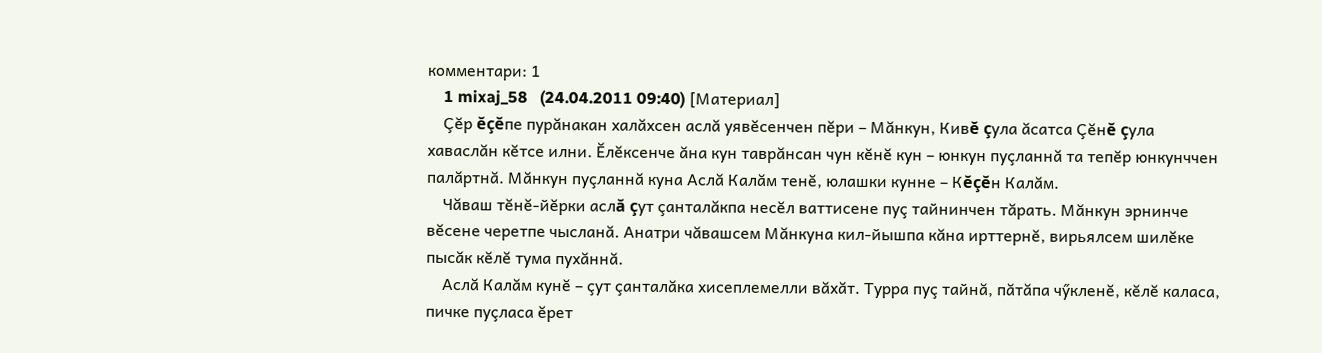комментари: 1
    1 mixaj_58   (24.04.2011 09:40) [Материал]
    Çĕр ĕçĕпе пурăнакан халăхсен аслă уявĕсенчен пĕри – Мăнкун, Кивĕ çула ăсатса Çĕнĕ çула хаваслăн кĕтсе илни. Ĕлĕксенче ăна кун таврăнсан чун кĕнĕ кун – юнкун пуçланнă та тепĕр юнкунччен палăртнă. Мăнкун пуçланнă куна Аслă Калăм тенĕ, юлашки кунне – Кĕçĕн Калăм.
    Чăваш тĕнĕ-йĕрки аслă çут çанталăкпа несĕл ваттисене пуç тайнинчен тăрать. Мăнкун эрнинче вĕсене черетпе чысланă. Анатри чăвашсем Мăнкуна кил-йышпа кăна ирттернĕ, вирьялсем шилĕке пысăк кĕлĕ тума пухăннă.
    Аслă Калăм кунĕ – çут çанталăка хисеплемелли вăхăт. Турра пуç тайнă, пăтăпа чӳкленĕ, кĕлĕ каласа, пичке пуçласа ĕрет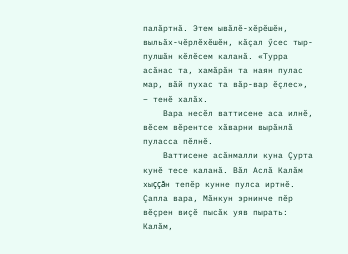палăртнă. Этем ывăлĕ-хĕрĕшĕн, выльăх-чĕрлĕхĕшĕн, кăçал ӳсес тыр-пулшăн кĕлĕсем каланă. «Турра асăнас та, хамăрăн та наян пулас мар, вăй пухас та вăр-вар ĕçлес», – тенĕ халăх.
    Вара несĕл ваттисене аса илнĕ, вĕсем вĕрентсе хăварни вырăнлă пуласса пĕлнĕ.
    Ваттисене асăнмалли куна Çурта кунĕ тесе каланă. Вăл Аслă Калăм хыççăн тепĕр кунне пулса иртнĕ. Çапла вара, Мăнкун эрнинче пĕр вĕçрен виçĕ пысăк уяв пырать: Калăм,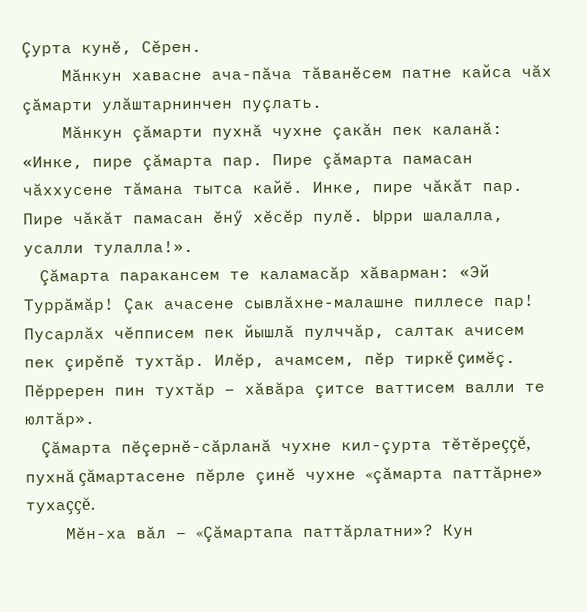Çурта кунĕ, Сĕрен.
    Мăнкун хавасне ача-пăча тăванĕсем патне кайса чăх çăмарти улăштарнинчен пуçлать.
    Мăнкун çăмарти пухнă чухне çакăн пек каланă: «Инке, пире çăмарта пар. Пире çăмарта памасан чăххусене тăмана тытса кайĕ. Инке, пире чăкăт пар. Пире чăкăт памасан ĕнӳ хĕсĕр пулĕ. Ырри шалалла, усалли тулалла!».
    Çăмарта паракансем те каламасăр хăварман: «Эй Туррăмăр! Çак ачасене сывлăхне-малашне пиллесе пар! Пусарлăх чĕпписем пек йышлă пулччăр, салтак ачисем пек çирĕпĕ тухтăр. Илĕр, ачамсем, пĕр тиркĕ çимĕç. Пĕрререн пин тухтăр – хăвăра çитсе ваттисем валли те юлтăр».
    Çăмарта пĕçернĕ-сăрланă чухне кил-çурта тĕтĕреççĕ, пухнă çăмартасене пĕрле çинĕ чухне «çăмарта паттăрне» тухаççĕ.
    Мĕн-ха вăл – «Çăмартапа паттăрлатни»? Кун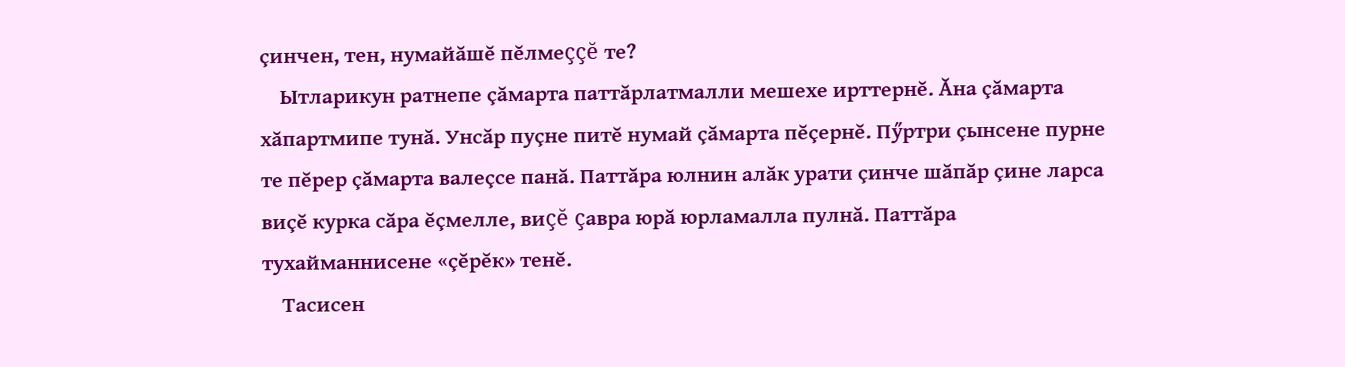çинчен, тен, нумайăшĕ пĕлмеççĕ те?
    Ытларикун ратнепе çăмарта паттăрлатмалли мешехе ирттернĕ. Ăна çăмарта хăпартмипе тунă. Унсăр пуçне питĕ нумай çăмарта пĕçернĕ. Пӳртри çынсене пурне те пĕрер çăмарта валеçсе панă. Паттăра юлнин алăк урати çинче шăпăр çине ларса виçĕ курка сăра ĕçмелле, виçĕ çавра юрă юрламалла пулнă. Паттăра тухайманнисене «çĕрĕк» тенĕ.
    Тасисен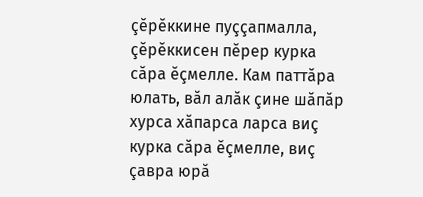çĕрĕккине пуççапмалла, çĕрĕккисен пĕрер курка сăра ĕçмелле. Кам паттăра юлать, вăл алăк çине шăпăр хурса хăпарса ларса виç курка сăра ĕçмелле, виç çавра юрă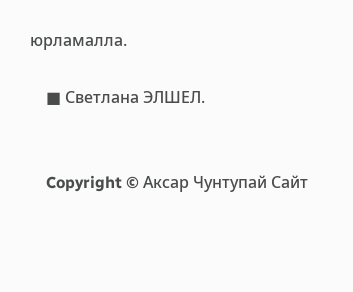юрламалла.

    ■ Светлана ЭЛШЕЛ.


    Copyright © Аксар Чунтупай Cайт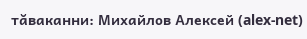тăваканни: Михайлов Алексей (alex-net)